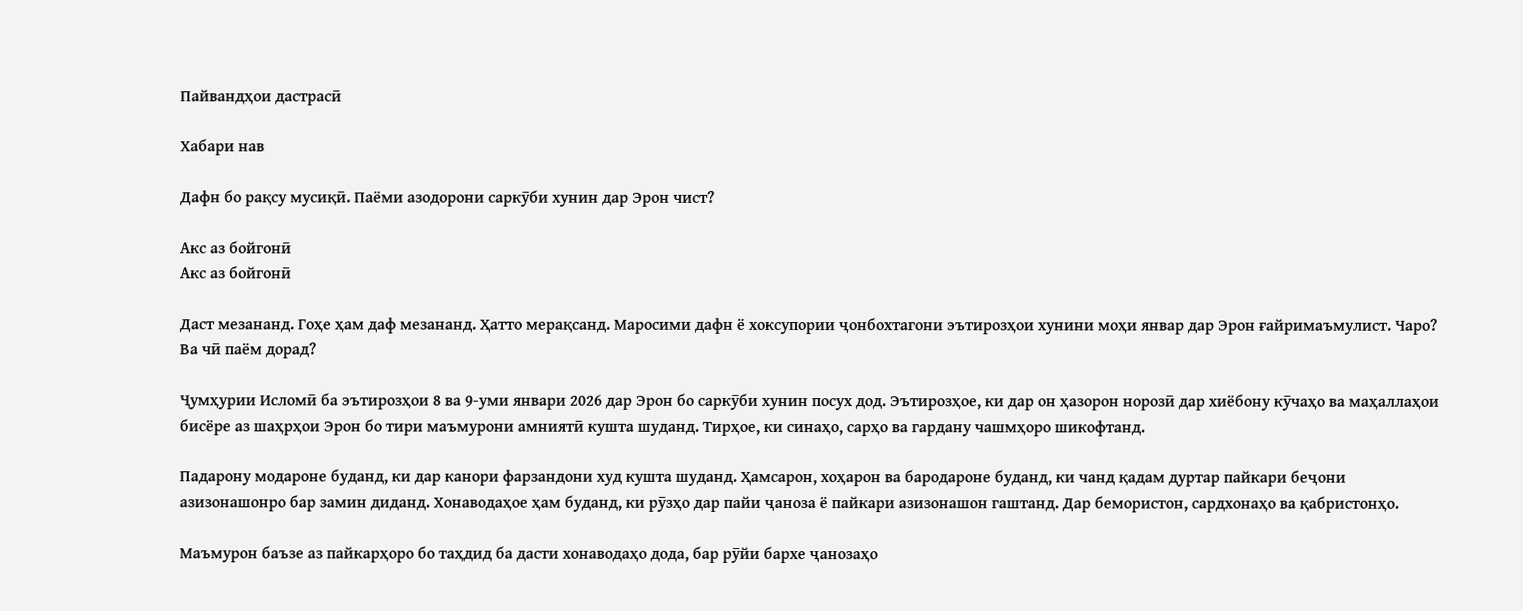Пайвандҳои дастрасӣ

Хабари нав

Дафн бо рақсу мусиқӣ. Паёми азодорони саркӯби хунин дар Эрон чист?

Акс аз бойгонӣ
Акс аз бойгонӣ

Даст мезананд. Гоҳе ҳам даф мезананд. Ҳатто мерақсанд. Маросими дафн ё хоксупории ҷонбохтагони эътирозҳои хунини моҳи январ дар Эрон ғайримаъмулист. Чаро? Ва чӣ паём дорад?

Ҷумҳурии Исломӣ ба эътирозҳои 8 ва 9-уми январи 2026 дар Эрон бо саркӯби хунин посух дод. Эътирозҳое, ки дар он ҳазорон норозӣ дар хиёбону кӯчаҳо ва маҳаллаҳои бисёре аз шаҳрҳои Эрон бо тири маъмурони амниятӣ кушта шуданд. Тирҳое, ки синаҳо, сарҳо ва гардану чашмҳоро шикофтанд.

Падарону модароне буданд, ки дар канори фарзандони худ кушта шуданд. Ҳамсарон, хоҳарон ва бародароне буданд, ки чанд қадам дуртар пайкари беҷони азизонашонро бар замин диданд. Хонаводаҳое ҳам буданд, ки рӯзҳо дар пайи ҷаноза ё пайкари азизонашон гаштанд. Дар бемористон, сардхонаҳо ва қабристонҳо.

Маъмурон баъзе аз пайкарҳоро бо таҳдид ба дасти хонаводаҳо дода, бар рӯйи бархе ҷанозаҳо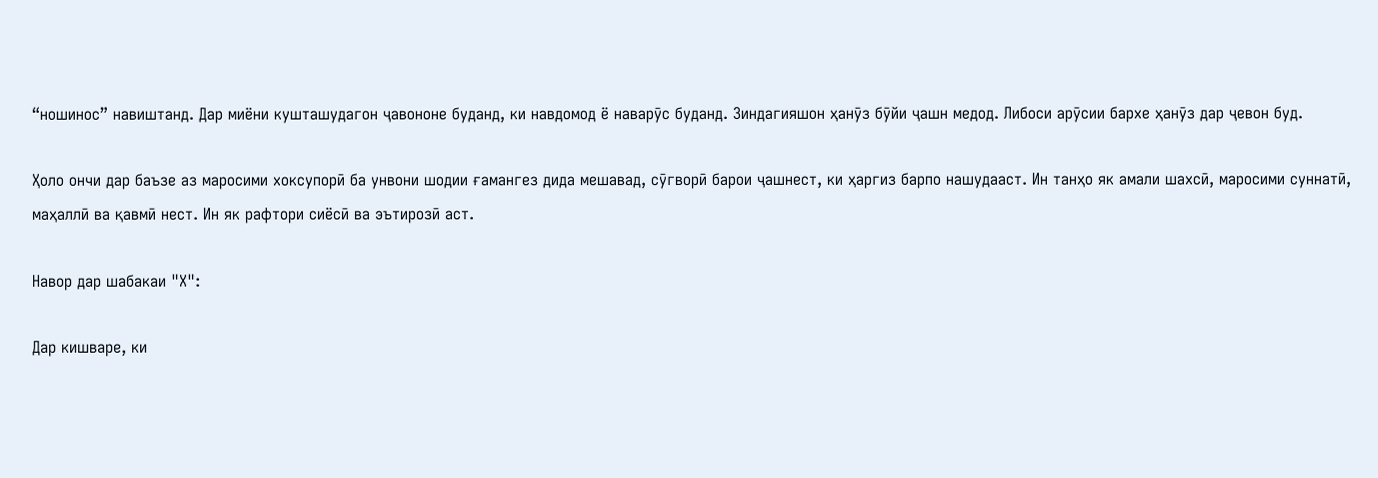“ношинос” навиштанд. Дар миёни кушташудагон ҷавононе буданд, ки навдомод ё наварӯс буданд. Зиндагияшон ҳанӯз бӯйи ҷашн медод. Либоси арӯсии бархе ҳанӯз дар ҷевон буд.

Ҳоло ончи дар баъзе аз маросими хоксупорӣ ба унвони шодии ғамангез дида мешавад, сӯгворӣ барои ҷашнест, ки ҳаргиз барпо нашудааст. Ин танҳо як амали шахсӣ, маросими суннатӣ, маҳаллӣ ва қавмӣ нест. Ин як рафтори сиёсӣ ва эътирозӣ аст.

Навор дар шабакаи "Х":

Дар кишваре, ки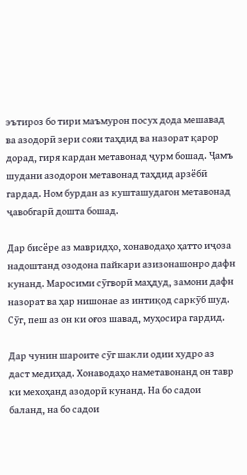эътироз бо тири маъмурон посух дода мешавад ва азодорӣ зери сояи таҳдид ва назорат қарор дорад, гиря кардан метавонад ҷурм бошад. Ҷамъ шудани азодорон метавонад таҳдид арзёбӣ гардад. Ном бурдан аз кушташудагон метавонад ҷавобгарӣ дошта бошад.

Дар бисёре аз мавридҳо, хонаводаҳо ҳатто иҷоза надоштанд озодона пайкари азизонашонро дафн кунанд. Маросими сӯгворӣ маҳдуд, замони дафн назорат ва ҳар нишонае аз интиқод саркӯб шуд. Сӯг, пеш аз он ки оғоз шавад, муҳосира гардид.

Дар чунин шароите сӯг шакли одии худро аз даст медиҳад. Хонаводаҳо наметавонанд он тавр ки мехоҳанд азодорӣ кунанд. На бо садои баланд, на бо садои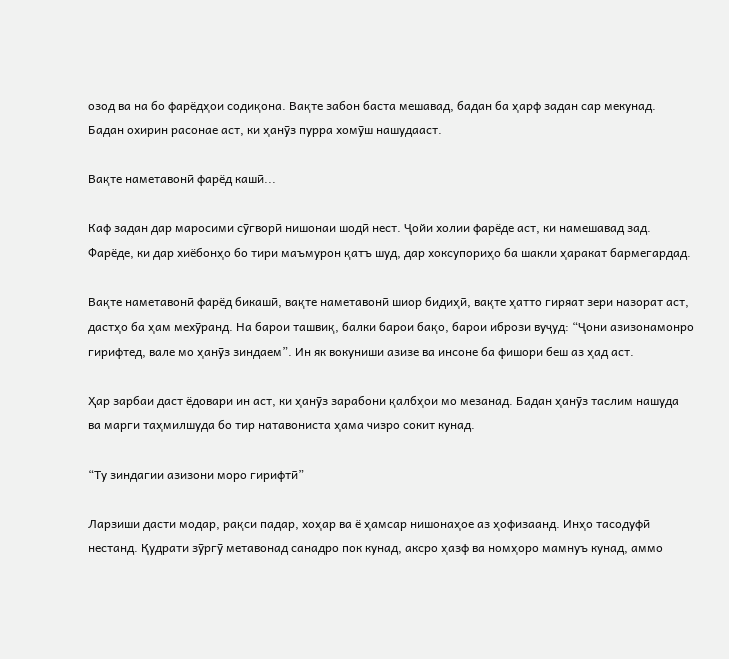озод ва на бо фарёдҳои содиқона. Вақте забон баста мешавад, бадан ба ҳарф задан сар мекунад. Бадан охирин расонае аст, ки ҳанӯз пурра хомӯш нашудааст.

Вақте наметавонӣ фарёд кашӣ...

Каф задан дар маросими сӯгворӣ нишонаи шодӣ нест. Ҷойи холии фарёде аст, ки намешавад зад. Фарёде, ки дар хиёбонҳо бо тири маъмурон қатъ шуд, дар хоксупориҳо ба шакли ҳаракат бармегардад.

Вақте наметавонӣ фарёд бикашӣ, вақте наметавонӣ шиор бидиҳӣ, вақте ҳатто гиряат зери назорат аст, дастҳо ба ҳам мехӯранд. На барои ташвиқ, балки барои бақо, барои ибрози вуҷуд: “Ҷони азизонамонро гирифтед, вале мо ҳанӯз зиндаем”. Ин як вокуниши азизе ва инсоне ба фишори беш аз ҳад аст.

Ҳар зарбаи даст ёдовари ин аст, ки ҳанӯз зарабони қалбҳои мо мезанад. Бадан ҳанӯз таслим нашуда ва марги таҳмилшуда бо тир натавониста ҳама чизро сокит кунад.

“Ту зиндагии азизони моро гирифтӣ”

Ларзиши дасти модар, рақси падар, хоҳар ва ё ҳамсар нишонаҳое аз ҳофизаанд. Инҳо тасодуфӣ нестанд. Қудрати зӯргӯ метавонад санадро пок кунад, аксро ҳазф ва номҳоро мамнуъ кунад, аммо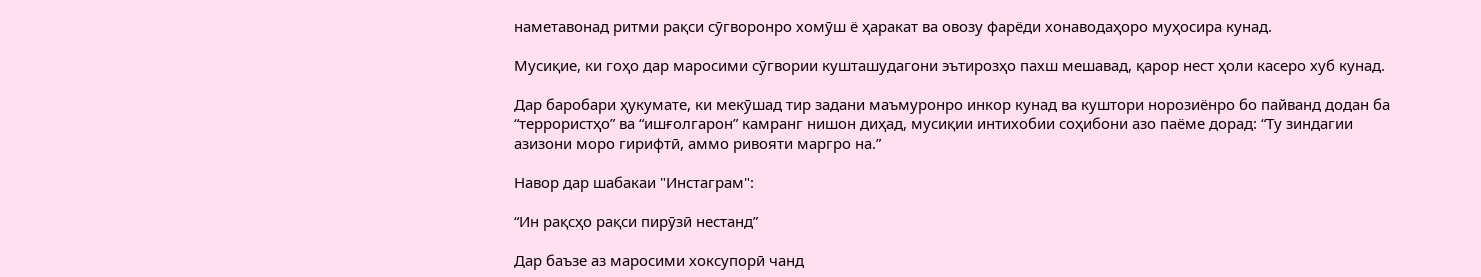наметавонад ритми рақси сӯгворонро хомӯш ё ҳаракат ва овозу фарёди хонаводаҳоро муҳосира кунад.

Мусиқие, ки гоҳо дар маросими сӯгвории кушташудагони эътирозҳо пахш мешавад, қарор нест ҳоли касеро хуб кунад.

Дар баробари ҳукумате, ки мекӯшад тир задани маъмуронро инкор кунад ва куштори норозиёнро бо пайванд додан ба “террористҳо” ва “ишғолгарон” камранг нишон диҳад, мусиқии интихобии соҳибони азо паёме дорад: “Ту зиндагии азизони моро гирифтӣ, аммо ривояти маргро на.”

Навор дар шабакаи "Инстаграм":

“Ин рақсҳо рақси пирӯзӣ нестанд”

Дар баъзе аз маросими хоксупорӣ чанд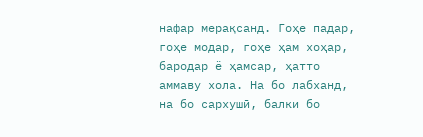нафар мерақсанд. Гоҳе падар, гоҳе модар, гоҳе ҳам хоҳар, бародар ё ҳамсар, ҳатто аммаву хола. На бо лабханд, на бо сархушӣ, балки бо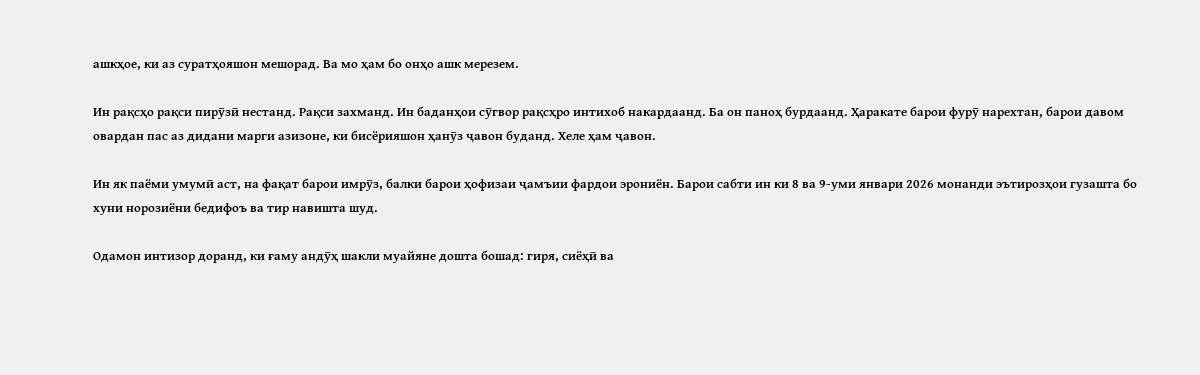ашкҳое, ки аз суратҳояшон мешорад. Ва мо ҳам бо онҳо ашк мерезем.

Ин рақсҳо рақси пирӯзӣ нестанд. Рақси захманд. Ин баданҳои сӯгвор рақсҳро интихоб накардаанд. Ба он паноҳ бурдаанд. Ҳаракате барои фурӯ нарехтан, барои давом овардан пас аз дидани марги азизоне, ки бисёрияшон ҳанӯз ҷавон буданд. Хеле ҳам ҷавон.

Ин як паёми умумӣ аст, на фақат барои имрӯз, балки барои ҳофизаи ҷамъии фардои эрониён. Барои сабти ин ки 8 ва 9-уми январи 2026 монанди эътирозҳои гузашта бо хуни норозиёни бедифоъ ва тир навишта шуд.

Одамон интизор доранд, ки ғаму андӯҳ шакли муайяне дошта бошад: гиря, сиёҳӣ ва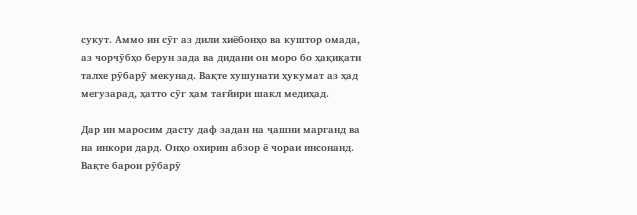сукут. Аммо ин сӯг аз дили хиёбонҳо ва куштор омада, аз чорчӯбҳо берун зада ва дидани он моро бо ҳақиқати талхе рӯбарӯ мекунад. Вақте хушунати ҳукумат аз ҳад мегузарад, ҳатто сӯг ҳам тағйири шакл медиҳад.

Дар ин маросим дасту даф задан на ҷашни марганд ва на инкори дард. Онҳо охирин абзор ё чораи инсонанд. Вақте барои рӯбарӯ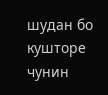шудан бо кушторе чунин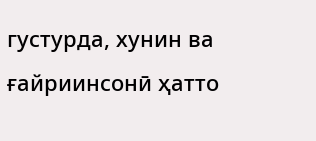густурда, хунин ва ғайриинсонӣ ҳатто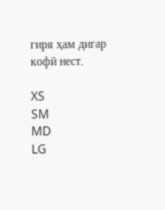гиря ҳам дигар кофӣ нест.

XS
SM
MD
LG